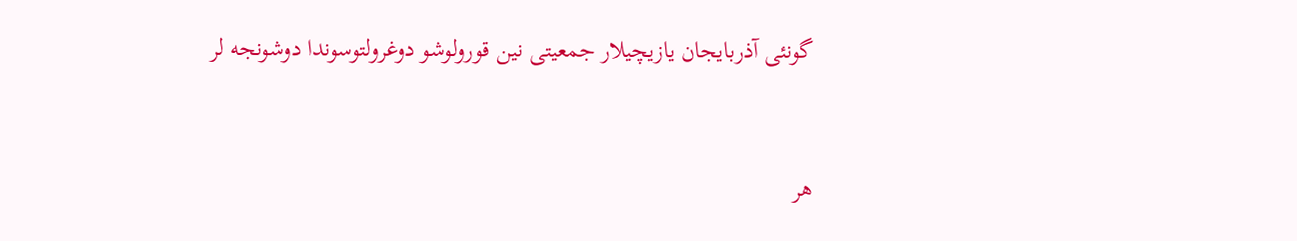گونئی آذربایجان یازیچیلار جمعیتی نین قورولوشو دوغرولتوسوندا دوشونجه لر



هر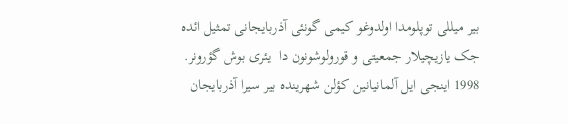بیر میللی توپلومدا اولدوغو کیمی گونئی آذربایجانی تمثیل ائده جک یازیچیلار جمعیتی و قورولوشونون دا  یئری بوش گؤرونر. 1998 اینجی ایل آلمانیانین کؤلن شهرینده بیر سیرا آذربایجان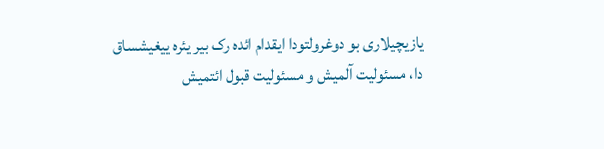یازیچیلاری بو دوغرولتودا ایقدام ائده رک بیر یئره ییغیشساق دا، مسئولیت آلمیش و مسئولیت قبول ائتمیش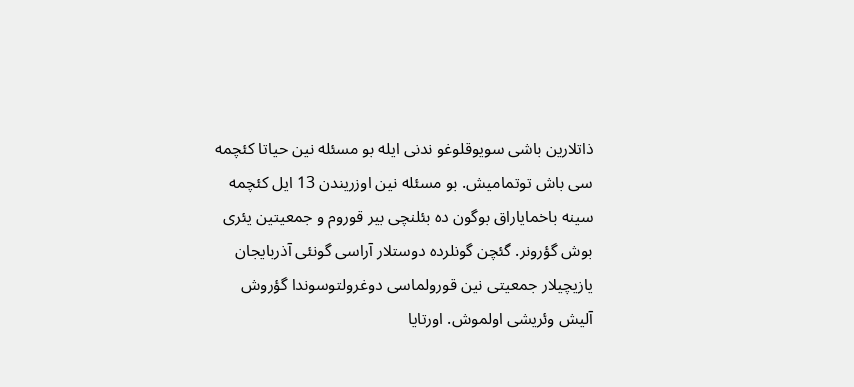ذاتلارین باشی سویوقلوغو ندنی ایله بو مسئله نین حیاتا کئچمه سی باش توتمامیش. بو مسئله نین اوزریندن 13 ایل کئچمه سینه باخمایاراق بوگون ده بئلنچی بیر قوروم و جمعیتین یئری بوش گؤرونر. گئچن گونلرده دوستلار آراسی گونئی آذربایجان یازیچیلار جمعیتی نین قورولماسی دوغرولتوسوندا گؤروش آلیش وئریشی اولموش. اورتایا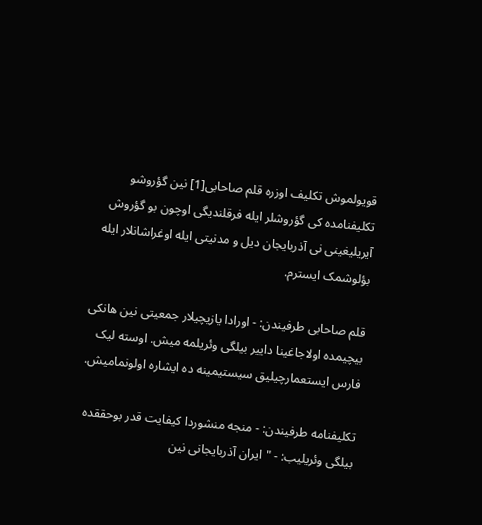قویولموش تکلیف اوزره قلم صاحابی[1] نین گؤروشو تکلیفنامده کی گؤروشلر ایله فرقلندیگی اوچون بو گؤروش آیریلیغینی نی آذربایجان دیل و مدنیتی ایله اوغراشانلار ایله بؤلوشمک ایسترم.

قلم صاحابی طرفیندن: - اورادا یازیچیلار جمعیتی نین هانکی بیچیمده اولاجاغینا داییر بیلگی وئریلمه میش. اوسته لیک فارس ایستعمارچیلیق سیستیمینه ده ایشاره اولونمامیش.

تکلیفنامه طرفیندن: - منجه منشوردا کیفایت قدر بوحققده بیلگی وئریلیب: - "ایران آذربایجانی نین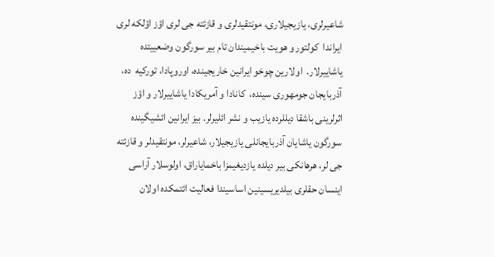شاعیرلری، یازیجیلاری، مونتقیدلری و قازئته جی لری اؤز اؤلکه لری ایراندا  کولتور و هویت باخیمیندان تام بیر سورگون وضعییتده یاشاییرلار.  اولارین چوخو ایرانین خاریجینده، اوروپادا، تورکیه  ده، آذربایجان جومهوری سینده،  کانادا و آمریکادا یاشاییرلار و اؤز اثرلرینی باشقا دیللرده یازیب و نشر ائلیرلر. بیز ایرانین ائشیگینده سورگون یاشایان آذربایجانلی یازیجیلار، شاعیرلر، مونتقیدلر و قازئته جی لر، هرهانکی بیر دیلده یازدیغیمزا باخمایاراق، اولوسلار آراسی اینسان حقلری بیلدیریسینین اساسیندا فعالیت ائتمکده اولان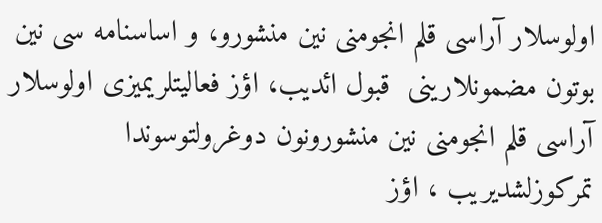اولوسلار آراسی قلم انجومنی نین منشورو، و اساسنامه سی نین بوتون مضمونلارینی  قبول ائدیب، اؤز فعالیتلریمیزی اولوسلار آراسی قلم انجومنی نین منشورونون دوغرولتوسوندا تمرکوزلشدیریب ، اؤز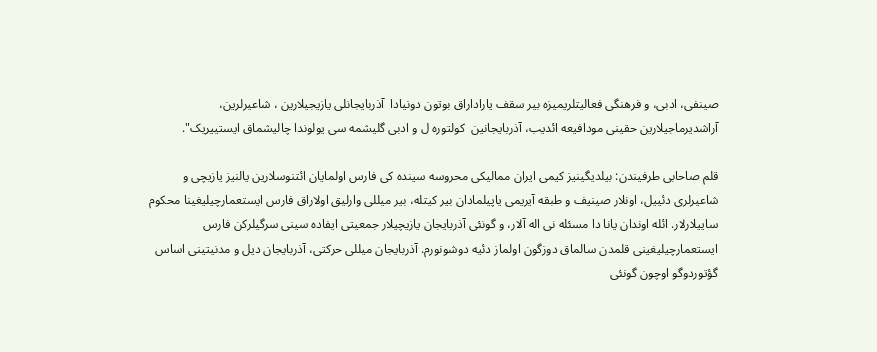صینفی، ادبی، و فرهنگی فعالیتلریمیزه بیر سقف یاراداراق بوتون دونیادا  آذربایجانلی یازیجیلارین ، شاعیرلرین، آراشدیرماجیلارین حقینی مودافیعه ائدیب، آذربایجانین  کولتوره ل و ادبی گلیشمه سی یولوندا چالیشماق ایستییریک".

قلم صاحابی طرفیندن: بیلدیگینیز کیمی ایران ممالیکی محروسه سینده کی فارس اولمایان ائتنوسلارین یالنیز یازیچی و شاعیرلری دئییل، اونلار صینیف و طبقه آیریمی یاپیلمادان بیر کیتله، بیر میللی وارلیق اولاراق فارس ایستعمارچیلیغینا محکوم ساییلارلار. ائله اوندان یانا دا مسئله نی اله آلار، و گونئی آذربایجان یازیچیلار جمعیتی ایفاده سینی سرگیلرکن فارس ایستعمارچیلیغینی قلمدن سالماق دوزگون اولماز دئیه دوشونورم. آذربایجان میللی حرکتی، آذربایجان دیل و مدنیتینی اساس گؤتوردوگو اوچون گونئی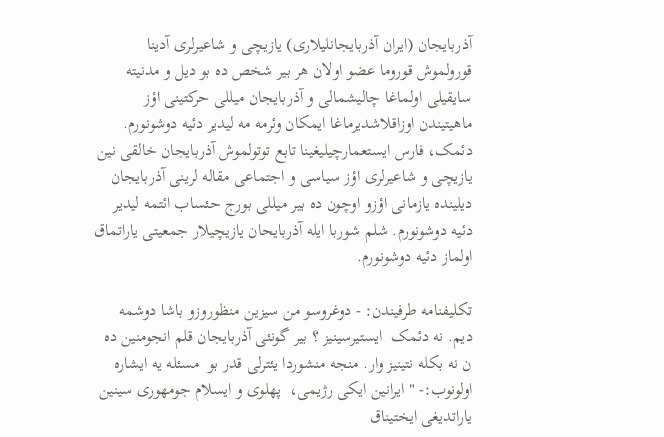آذربایجان (ایران آذربایجانلیلاری) یازیچی و شاعیرلری آدینا قورولموش قوروما عضو اولان هر بیر شخص ده بو دیل و مدنیته سایقیلی اولماغا چالیشمالی و آذربایجان میللی حرکتینی اؤز ماهیتیندن اوزاقلاشدیرماغا ایمکان وئرمه مه لیدیر دئیه دوشونورم. دئمک، فارس ایستعمارچیلیغینا تابع توتولموش آذربایجان خالقی نین یازیچی و شاعیرلری اؤز سیاسی و اجتماعی مقاله لرینی آذربایجان دیلینده یازمانی اؤزو اوچون ده بیر میللی بورج حئساب ائتمه لیدیر دئیه دوشونورم. شلم شوربا ایله آذربایحان یازیچیلار جمعیتی یاراتماق اولماز دئیه دوشونورم.

تکلیفنامه طرفیندن: - دوغروسو من سیزین منظوروزو باشا دوشمه دیم. نه دئمک  ایستیرسینیز ؟ بیر گونئی آذربایجان قلم انجومنین ده ن نه بکله نتینیز وار. منجه منشوردا یئترلی قدر بو  مسئله یه ایشاره اولونوب:- " ایرانین ایکی رژیمی،  پهلوی و ایسلام جومهوری سینین یاراتدیغی ایختیناق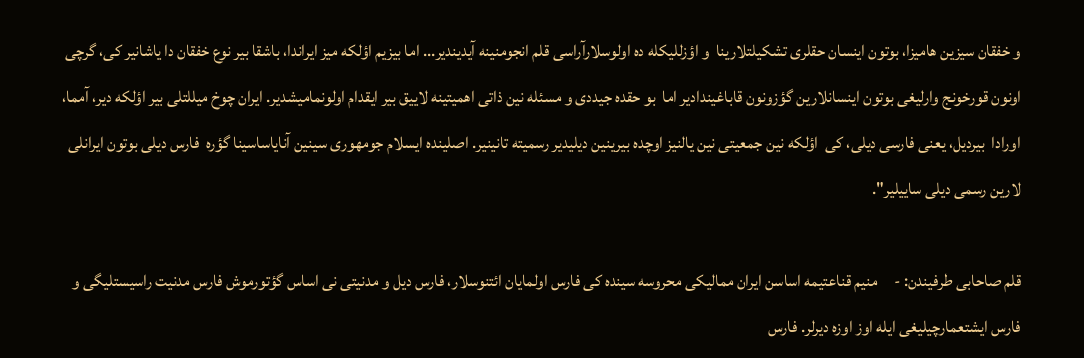و خفقان سیزین هامیزا، بوتون اینسان حقلری تشکیلتلارینا  و اؤزللیکله ده اولوسلارآراسی قلم انجومنینه آیدیندیر... اما بیزیم اؤلکه میز ایراندا، باشقا بیر نوع خفقان دا یاشانیر کی، گرچی اونون قورخونج وارلیغی بوتون اینسانلارین گؤزونون قاباغیندادیر اما  بو حقده جیددی و مسئله نین ذاتی اهمیتینه لاییق بیر ایقدام اولونمامیشدیر. ایران چوخ میللتلی بیر اؤلکه دیر، آمما، اورادا  بیردیل، یعنی فارسی دیلی، کی  اؤلکه نین جمعیتی نین یالنیز اوچده بیرینین دیلیدیر رسمیته تانینیر. اصلینده ایسلام جومهوری سینین آنایاساسینا گؤره  فارس دیلی بوتون ایرانلی لارین رسمی دیلی ساییلیر".

قلم صاحابی طرفیندن: -     منیم قناعتیمه اساسن ایران ممالیکی محروسه سینده کی فارس اولمایان ائتنوسلار، فارس دیل و مدنیتی نی اساس گؤتورموش فارس مدنیت راسیستلیگی و فارس ایشتعمارچیلیغی ایله اوز اوزه دیرلر. فارس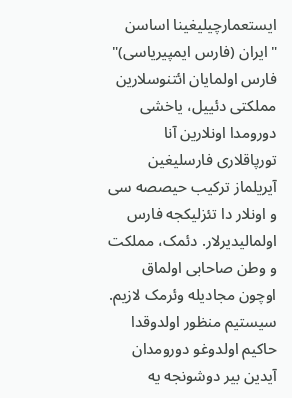ایستعمارچیلیغینا اساسن "ایران (فارس ایمپیریاسی)" فارس اولمایان ائتنوسلارین مملکتی دئییل، یاخشی دورومدا اونلارین آنا تورپاقلاری فارسلیغین آیریلماز ترکیب حیصصه سی و اونلار دا تئزلیکجه فارس اولمالیدیرلار. دئمک، مملکت و وطن صاحابی اولماق اوچون مجادیله وئرمک لازیم. سیستیم منظور اولدوقدا حاکیم اولدوغو دورومدان آیدین بیر دوشونجه یه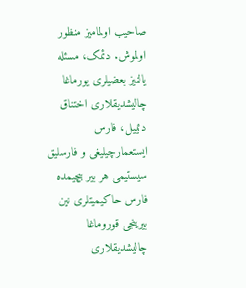صاحیب اولمامیز منظور اولموش. دئمک، مسئله یالنیز بعضیلری یورماغا چالیشدیقلاری اختناق دئییل، فارس ایستعمارچیلیغی و فارسلیق سیستیمی هر بیر بیچیمده فارس حاکیمیتلری نین بیرینجی قوروماغا چالیشدیقلاری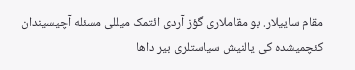مقام ساییلار. بو مقاملاری گؤز آردی ائتمک میللی مسئله آچیسیندان کئچمیشده کی یالنیش سیاستلری بیر داها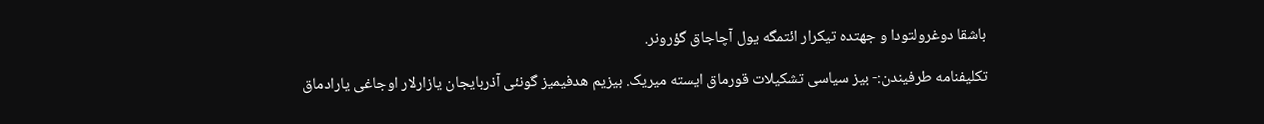باشقا دوغرولتودا و جهتده تیکرار ائتمگه یول آچاجاق گؤرونر.

تکلیفنامه طرفیندن:- بیز سیاسی تشکیلات قورماق ایسته میریک. بیزیم هدفیمیز گونئی آذربایجان یازارلار اوجاغی یارادماق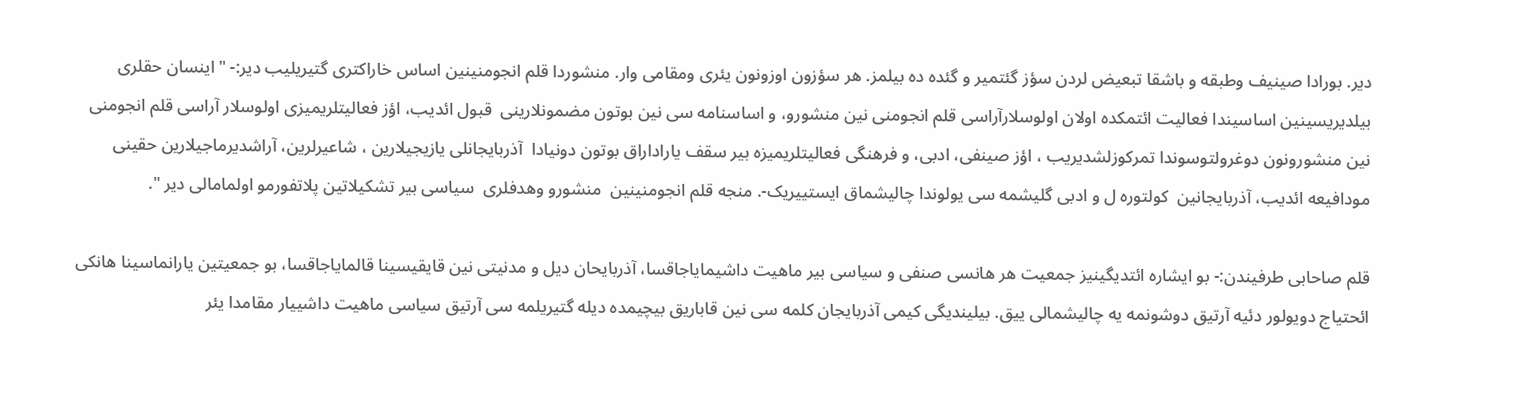دیر. بورادا صینیف وطبقه و باشقا تبعیض لردن سؤز گئتمیر و گئده ده بیلمز. هر سؤزون اوزونون یئری ومقامی وار. منشوردا قلم انجومنینین اساس خاراکتری گتیریلیب دیر:- "اینسان حقلری بیلدیریسینین اساسیندا فعالیت ائتمکده اولان اولوسلارآراسی قلم انجومنی نین منشورو، و اساسنامه سی نین بوتون مضمونلارینی  قبول ائدیب، اؤز فعالیتلریمیزی اولوسلار آراسی قلم انجومنی نین منشورونون دوغرولتوسوندا تمرکوزلشدیریب ، اؤز صینفی، ادبی، و فرهنگی فعالیتلریمیزه بیر سقف یاراداراق بوتون دونیادا  آذربایجانلی یازیجیلارین ، شاعیرلرین، آراشدیرماجیلارین حقینی مودافیعه ائدیب، آذربایجانین  کولتوره ل و ادبی گلیشمه سی یولوندا چالیشماق ایستییریک-. منجه قلم انجومنینین  منشورو وهدفلری  سیاسی بیر تشکیلاتین پلاتفورمو اولمامالی دیر ".

قلم صاحابی طرفیندن:- بو ایشاره ائتدیگینیز جمعیت هر هانسی صنفی و سیاسی بیر ماهیت داشیمایاجاقسا، آذربایحان دیل و مدنیتی نین قایقیسینا قالمایاجاقسا، بو جمعیتین یارانماسینا هانکی ائحتیاج دویولور دئیه آرتیق دوشونمه یه چالیشمالی ییق. بیلیندیگی کیمی آذربایجان کلمه سی نین قاباریق بیچیمده دیله گتیریلمه سی آرتیق سیاسی ماهیت داشییار مقامدا یئر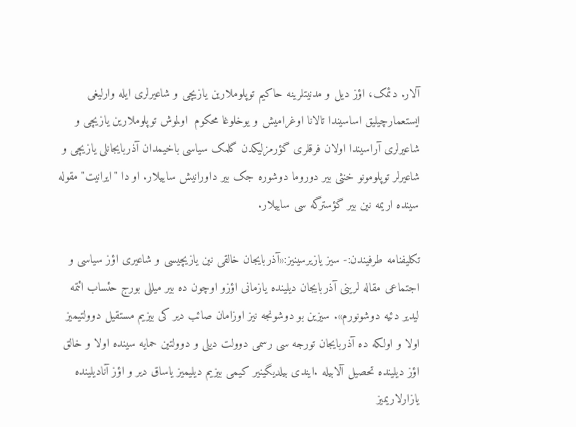آلار. دئمک، اؤز دیل و مدنیتلرینه حاکیم توپلوملارین یازیچی و شاعیرلری ایله وارلیغی ایستعمارچیلیق اساسیندا تالانا اوغرامیش و یوخلوغا محکوم  اولموش توپلوملارین یازیچی و شاعیرلری آراسیندا اولان فرقلری گؤرمزلیکدن گلمک سیاسی باخیمدان آذربایجانلی یازیچی و شاعیرلر توپلومونو خنثی بیر دوروما دوشوره جک بیر داورانیش ساییلار. او دا "ایرانیت" مقوله سینده اریمه نین بیر گؤسترگه سی ساییلار.

تکلیفنامه طرفیندن:- سیز یازیرسینیز:«آذربایجان خالقی نین یازیچیسی و شاعیری اؤز سیاسی و اجتماعی مقاله لرینی آذربایجان دیلینده یازمانی اؤزو اوچون ده بیر میللی بورج حئساب ائتمه لیدیر دئیه دوشونورم». سیزین بو دوشونجه نیز اوزامان صائب دیر کی بیزیم مستقیل دوولتیمیز اولا و اولکه ده آذربایجان تورجه سی رسمی دوولت دیلی و دوولتین حمایه سینده اولا و خالق اؤز دیلینده تحصیل آلابیله .ایندی بیلدیگینیر کیمی بیزیم دیلیمیز یاساق دیر و اؤز آنادیلینده یازارلاریمیز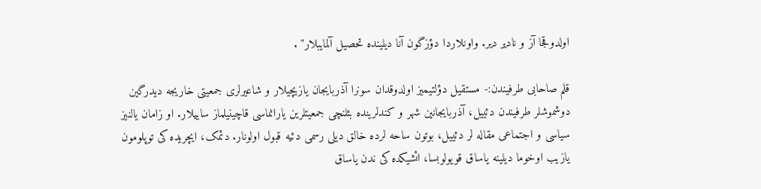اولدوقجا آز و نادیر دیر. واونلاردا دؤزگون آنا دیلینده تحصیل آلمایبلار" .

قلم صاحابی طرفیندن:- مستقیل دؤلتیمیز اولدوقدان سونرا آذربایجان یازیچیلار و شاعیرلری جمعیتی خاریجه دیدرگین دوشموشلر طرفیندن دئییل، آذربایجانین شهر و کندلرینده بئلنچی جمعیتلرین یارانماسی قاچینیلماز ساییلار. او زامان یالنیز سیاسی و اجتماعی مقاله لر دئییل، بوتون ساحه لرده خالق دیلی رسمی دئیه قبول اولونار. دئمک، ایچریده کی توپلومون یازیب اوخوما دیلینه یاساق قویولوبسا، ائشیکده کی ندن یاساق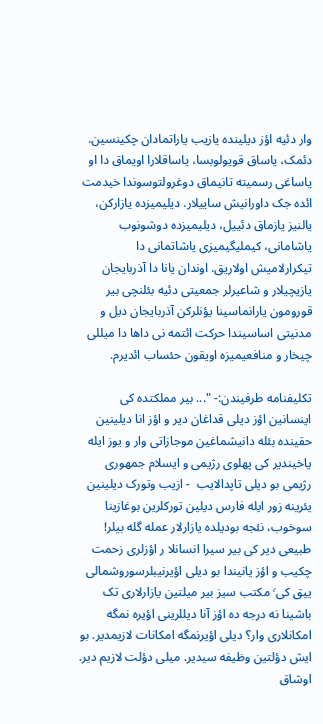وار دئیه اؤز دیلینده یازیب یاراتمادان چکینسین. دئمک، یاساق قویولوبسا، یاساقلارا اویماق دا او یاساغی رسمیته تانیماق دوغرولتوسوندا خیدمت ائده جک داورانیش ساییلار. دیلیمیزده یازارکن، یالنیز یازماق دئییل، دیلیمیزده دوشونوب یاشامانی، کیملیگیمیزی یاشاتمانی دا تیکرارلامیش اولاریق. اوندان یانا دا آذربایجان یازیچیلار و شاعیرلر جمعیتی دئیه بئلنچی بیر قورومون یارانماسینا یؤنلرکن آذربایجان دیل و مدنیتی اساسیندا حرکت ائتمه نی داها دا میللی چیخار و منافعیمیزه اویقون حئساب ائدیرم.

تکلیفنامه طرفیندن:- "... بیر مملکتده کی اینسانین اؤز دیلی قداغان دیر و اؤز انا دیلینین حقینده بئله دانيشماغين موجازاتی وار و یوز ایله یاخیندیر کی پهلوی رژیمی و ایسلام جمهوری رژیمی بو دیلی تاپدالایب  - ازیب وتورک دیلینین یئرینه زور ايله فارس دیلین تورکلرین بوغازینا سوخوب، نئجه بودیلده یازارلار عمله گله بیلر! طبيعى دیر کی بیر سیرا انسانلا ر اؤزلری زحمت چکیب و اؤز یانیندا بو دیلی اؤيرنيبلرسوروشمالى ييق کى٬ مکتب سيز بير ميلتين یازارلاری تک باشينا نه درجه ده اؤز آنا ديللرينى اؤيره نمگه امکانلارى وار؟ دیلی اؤيرنمگه امکانات لازیمدیر. بو ايش دؤلتين وظيفه سيدير. ميلی دؤلت لازیم دیر. اوشاق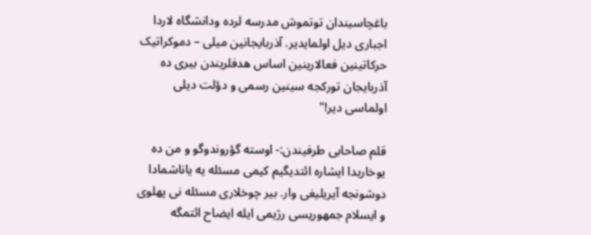باغچاسیندان توتموش مدرسه لرده ودانشگاه لاردا اجباری دیل اولمایدیر. آذربایجانین ميلی – دموکراتیک حرکاتینین فعالارینین اساس هدفلریندن بیری ده آذربایجان تورکجه سینین رسمی و دؤلت دیلی اولماسی دیر!"

قلم صاحابی طرفیندن:- اوسته گؤروندوگو و من ده یوخاریدا ایشاره ائتدیگیم کیمی مسئله یه یاناشمادا دوشونجه آیریلیغی وار. بیر چوخلاری مسئله نی پهلوی و ایسلام جمهوریسی رژیمی ایله ایضاح ائتمگه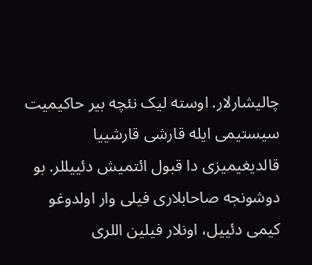چالیشارلار. اوسته لیک نئچه بیر حاکیمیت سیستیمی ایله قارشی قارشییا قالدیغیمیزی دا قبول ائتمیش دئییللر. بو دوشونجه صاحابلاری فیلی وار اولدوغو کیمی دئییل، اونلار فیلین اللری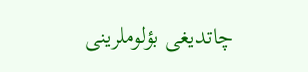چاتدیغی بؤلوملرینی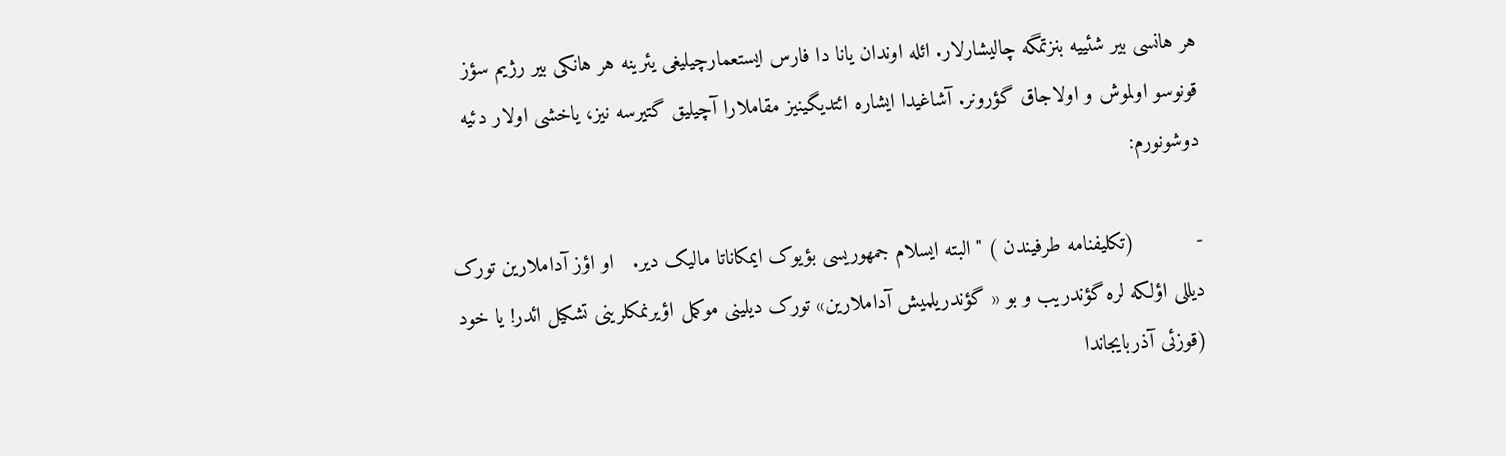هر هانسی بیر شئییه بنزتمگه چالیشارلار. ائله اوندان یانا دا فارس ایستعمارچیلیغی یئرینه هر هانکی بیر رژیم سؤز قونوسو اولموش و اولاجاق گؤرونر. آشاغیدا ایشاره ائتدیگینیز مقاملارا آچیلیق گتیرسه نیز، یاخشی اولار دئیه دوشونورم:

-          (تکلیفنامه طرفیندن ) "البته ایسلام جمهوریسی بؤيوک ایمکاناتا مالیک دیر.   او اؤز آداملارین تورک ديللى اؤلکه لره گؤندريب و بو « گؤندريلميش آداملارين» تورک دیلینى موکمل اؤيرنمکلرينى تشکيل ائدر! يا خود (قوزئى آذربايجاندا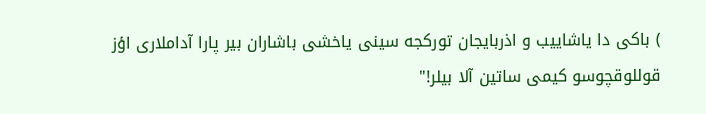) باکى دا ياشاييب و اذربايجان تورکجه سينى ياخشى باشاران بير پارا آداملارى اؤز قوللوقچوسو کيمى ساتين آلا بيلر!"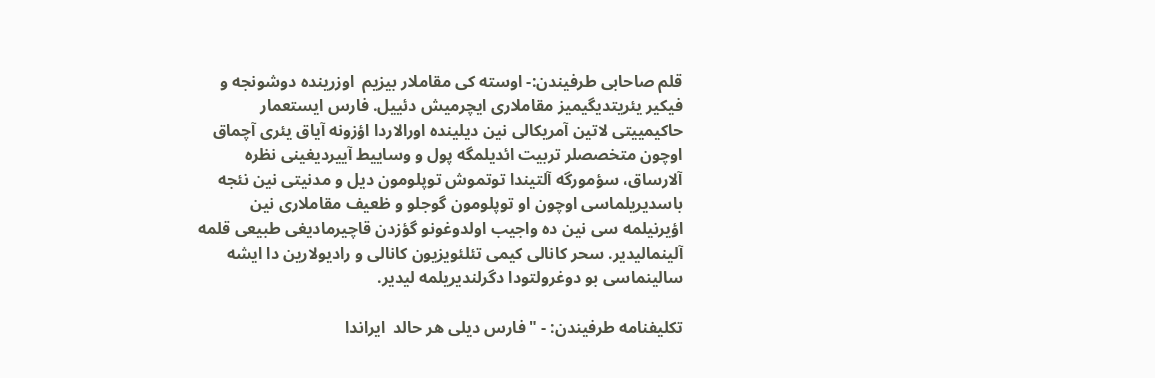قلم صاحابی طرفیندن:- اوسته کی مقاملار بیزیم  اوزرینده دوشونجه و فیکیر یئریتدیگیمیز مقاملاری ایچرمیش دئییل. فارس ایستعمار حاکیمییتی لاتین آمریکالی نین دیلینده اورالاردا اؤزونه آیاق یئری آچماق اوچون متخصصلر تربیت ائدیلمگه پول و وساییط آییردیغینی نظره آلارساق، سؤمورگه آلتیندا توتموش توپلومون دیل و مدنیتی نین نئجه باسدیریلماسی اوچون او توپلومون گوجلو و ظعیف مقاملاری نین اؤیرنیلمه سی نین ده واجیب اولدوغونو گؤزدن قاچیرمادیغی طبیعی قلمه آلینمالیدیر. سحر کانالی کیمی تئلئویزیون کانالی و رادیولارین دا ایشه سالینماسی بو دوغرولتودا دگرلندیریلمه لیدیر.

تکلیفنامه طرفیندن: - "فارس دیلی هر حالد  ایراندا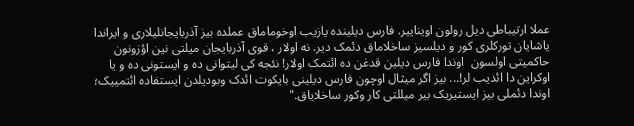عملا ارتیباطی دیل رولون اویناییر. فارس دیلینده یازیب اوخوماماق عملده بیز آذربایجانلیلاری و ایراندا یاشایان تورکلری کور و دیلسیز ساخلاماق دئمک دیر. نه اولار ، قوی آذربایجان میلتى نین اؤزونون حاکمیتی اولسون  اوندا فارس دیلین قدغن ده ائتمک اولار! نئجه کی لیتوانی ده و ایستونی ده و یا اوکراین دا ائدیب لر!... بیز اگر میثال اوچون فارس دیلینی بایکوت ائدک وبودیلدن ایستفاده ائتمییک؛ اوندا دئملی بیز ایستیریک بیر میللتی کار وکور ساخلایاق."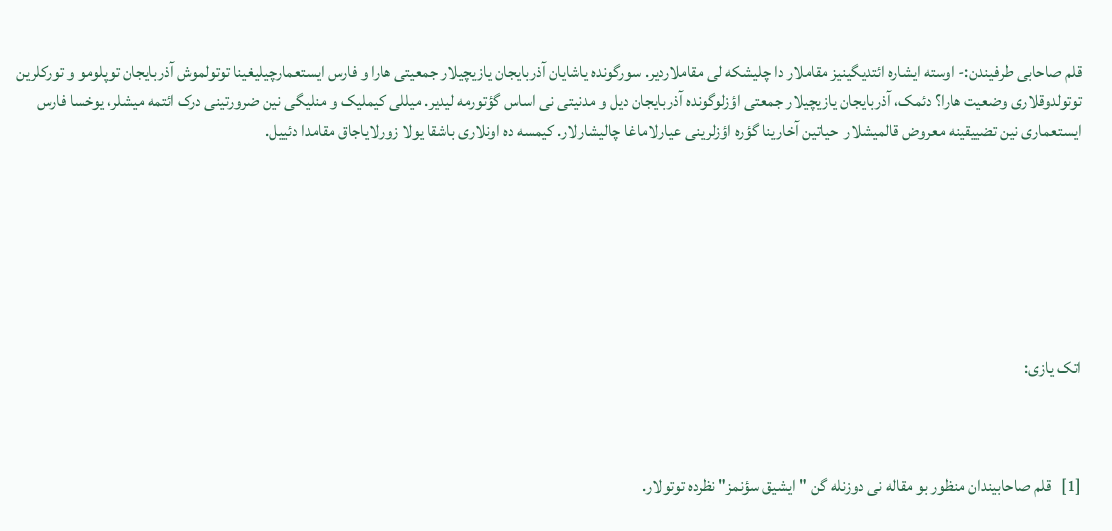قلم صاحابی طرفیندن:- اوسته ایشاره ائتدیگینیز مقاملار دا چلیشکه لی مقاملاردیر. سورگونده یاشایان آذربایجان یازیچیلار جمعیتی هارا و فارس ایستعمارچیلیغینا توتولموش آذربایجان توپلومو و تورکلرین توتولدوقلاری وضعیت هارا؟ دئمک، آذربایجان یازیچیلار جمعتی اؤزلوگونده آذربایجان دیل و مدنیتی نی اساس گؤتورمه لیدیر. میللی کیملیک و منلیگی نین ضرورتینی درک ائتمه میشلر، یوخسا فارس ایستعماری نین تضییقینه معروض قالمیشلار  حیاتین آخارینا گؤره اؤزلرینی عیارلاماغا چالیشارلار. کیمسه ده اونلاری باشقا یولا زورلایاجاق مقامدا دئییل.







اتک یازی:



[1]   قلم صاحابیندان منظور بو مقاله نی دوزنله گن "ایشیق سؤنمز" نظرده توتولار.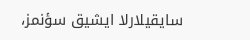سایقیلارلا ایشیق سؤنمز،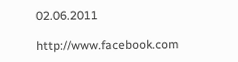02.06.2011

http://www.facebook.com